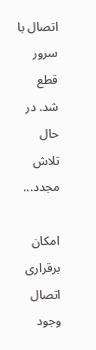اتصال با سرور قطع شد. در حال تلاش مجدد...

امکان برقراری اتصال وجود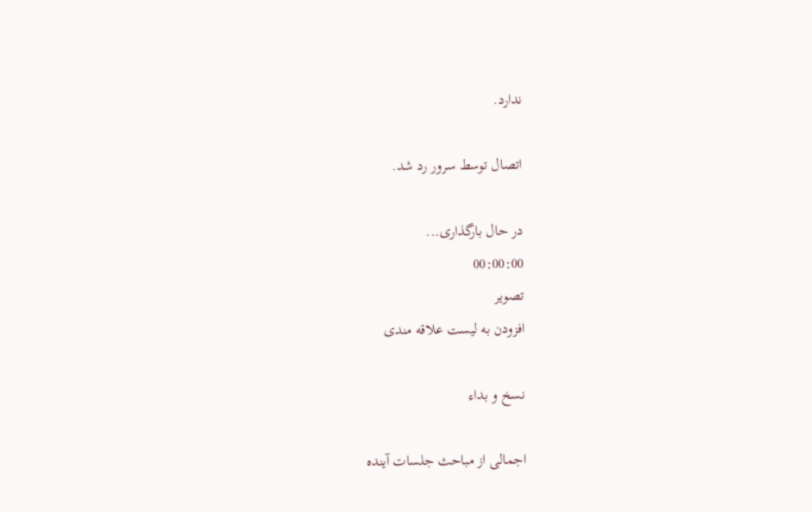ندارد.

اتصال توسط سرور رد شد.

در حال بارگذاری...
00:00:00
تصویر
افزودن به لیست علاقه مندی

نسخ و بداء

اجمالی از مباحث جلسات آینده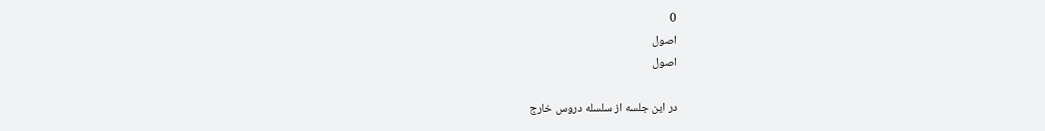0
اصول
اصول

در این جلسه از سلسله دروس خارج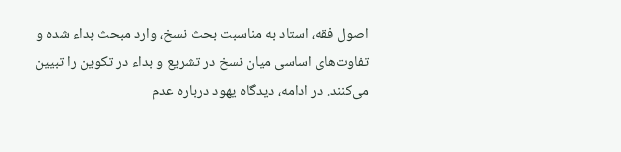اصول فقه، استاد به مناسبت بحث نسخ، وارد مبحث بداء شده و تفاوت‌های اساسی میان نسخ در تشریع و بداء در تکوین را تبیین می‌کنند. در ادامه، دیدگاه یهود درباره عدم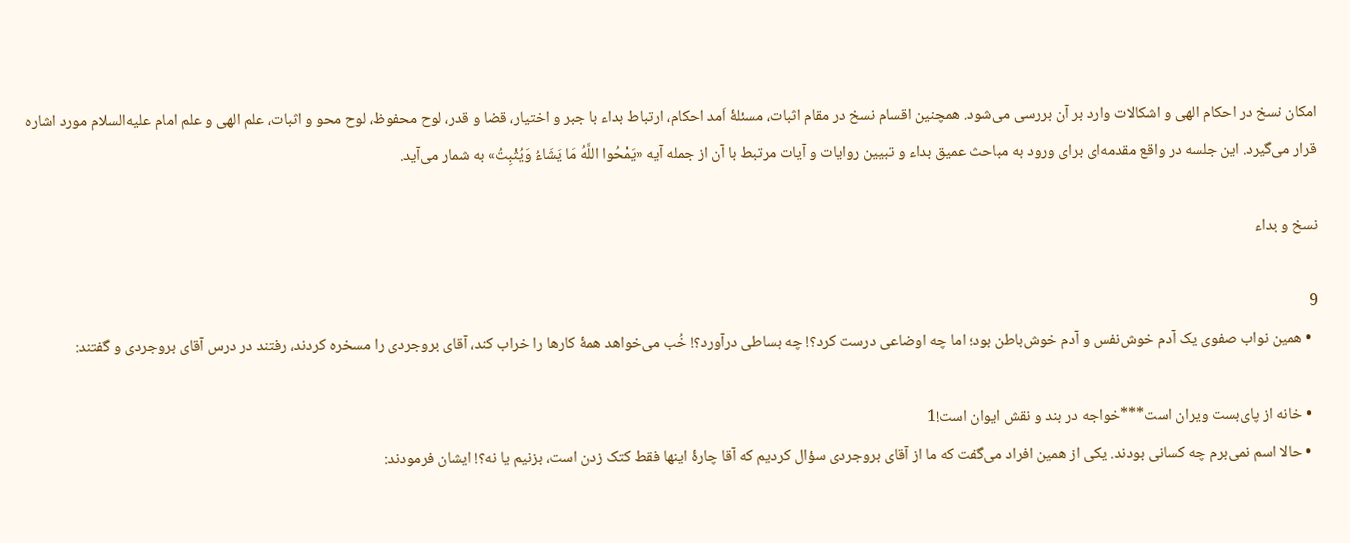امکان نسخ در احکام الهی و اشکالات وارد بر آن بررسی می‌شود. همچنین اقسام نسخ در مقام اثبات، مسئلۀ اَمد احکام، ارتباط بداء با جبر و اختیار، قضا و قدر، لوح محفوظ، لوح محو و اثبات، علم الهی و علم امام علیه‌السلام مورد اشاره قرار می‌گیرد. این جلسه در واقع مقدمه‌ای برای ورود به مباحث عمیق بداء و تبیین روایات و آیات مرتبط با آن از جمله آیه «يَمْحُوا اللَّهُ مَا يَشَاءُ وَيُثْبِتُ» به شمار می‌آید.

نسخ و بداء

9
  • همین نواب صفوی یک آدم خوش‌نفس و آدم خوش‌باطن بود؛ اما چه اوضاعی درست کرد؟! چه بساطی درآورد؟! خُب می‌خواهد همۀ کارها را خراب کند، آقای بروجردی را مسخره کردند، رفتند در درس آقای بروجردی و گفتند:

  • خانه از پای‌بست ویران است***خواجه در بند و نقش ایوان است!1
  • حالا اسم نمی‌برم چه کسانی بودند. یکی از همین افراد می‌گفت که ما از آقای بروجردی سؤال کردیم که آقا چارۀ اینها فقط کتک زدن است، بزنیم یا نه؟! ایشان فرمودند: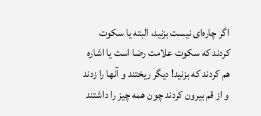اگر چاره‌ای نیست بزنید، البته یا سکوت کردند که سکوت علامت رضا است یا اشاره هم کردند که بزنید! دیگر ریختند و آنها را زدند و از قم بیرون کردند چون همه چیز را داشتند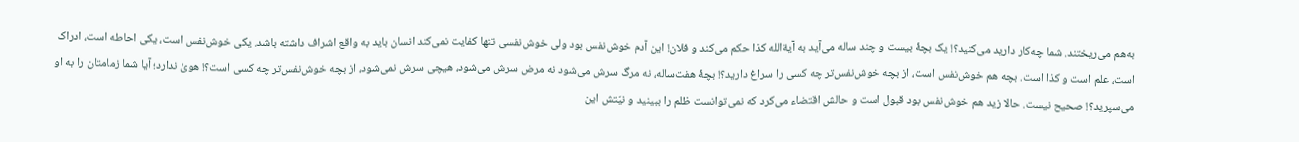به‌هم می‌ریختند. شما چه‌کار دارید می‌کنید؟! یک بچۀ بیست و چند ساله می‌آید به آیةالله کذا حکم می‌کند و فلان! این آدم خوش‌نفس بود ولی خوش‌نفسی تنها کفایت نمی‌کند انسان باید به واقع اشراف داشته باشد. یکی خوش‌نفس است، یکی احاطه است، ادراک است، علم است و کذا است. بچه هم خوش‌نفس است، از بچه خوش‌نفس‌تر چه کسی را سراغ دارید؟! بچۀ هفت‌ساله، نه مرگ سرش می‌شود نه مرض سرش می‌شود، هیچی سرش نمی‌شود، از بچه خوش‌نفس‌تر چه کسی است؟! هویٰ ندارد؛ آیا شما زمامتان را به او می‌سپرید؟! صحیح نیست. حالا زید هم خوش‌نفس بود قبول است و حالش اقتضاء می‌کرد که نمی‌توانست ظلم را ببینید و نیّتش این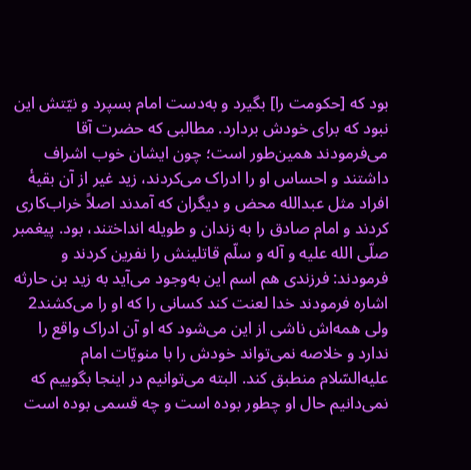بود که [حکومت را] بگیرد و به‌دست امام بسپرد و نیّتش این نبود که برای خودش بردارد. مطالبی که حضرت آقا می‌فرمودند همین‌طور است؛ چون ایشان خوب اشراف داشتند و احساس او را ادراک می‌کردند، زید غیر از آن بقیۀ افراد مثل عبدالله محض و دیگران که آمدند اصلاً خراب‌کاری کردند و امام صادق را به زندان و طویله انداختند، بود. پیغمبر صلّی الله علیه و آله و سلّم قاتلینش را نفرین کردند و فرمودند: فرزندی هم اسم این به‌وجود می‌آید به زید بن ‌حارثه اشاره فرمودند خدا لعنت کند کسانی را که او را می‌کشند2 ولی همه‌اش ناشی از این می‌شود که او آن ادراک واقع را ندارد و خلاصه نمی‌تواند خودش را با منویّات امام علیه‌السّلام منطبق کند. البته می‌توانیم در اینجا بگوییم که نمی‌دانیم حال او چطور بوده است و چه قسمی بوده است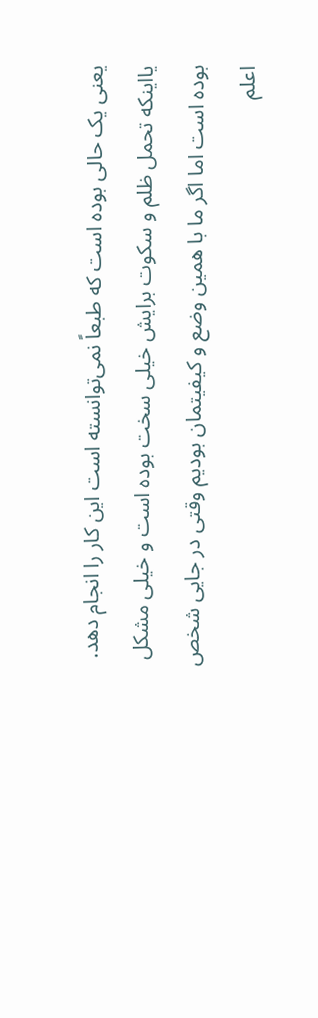یعنی یک‌ حالی بوده است که طبعاً نمی‌توانسته است این کار را انجام دهد. یااینکه تحمل ظلم و سکوت برایش خیلی سخت بوده است و خیلی مشکل بوده است اما اگر ما با همین وضع و کیفیتمان بودیم وقتی در جایی شخص اعلم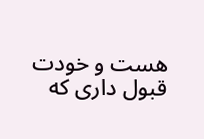هست و خودت قبول داری که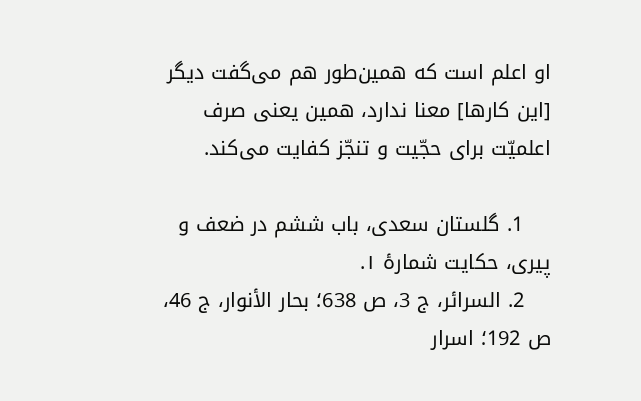او اعلم است که همین‌طور هم می‌گفت دیگر [این کارها] معنا ندارد، همین یعنی صرف اعلمیّت برای حجّیت و تنجّز کفایت می‌کند.

    1. گلستان سعدی، باب ششم در ضعف و پیری، حکایت شمارۀ ۱.
    2. السرائر، ج 3، ص 638؛ بحار الأنوار، ج 46، ص 192؛ اسرار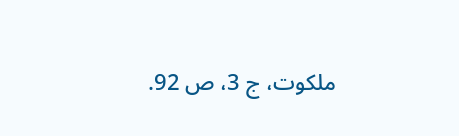ملكوت، ج ‌3، ص 92.